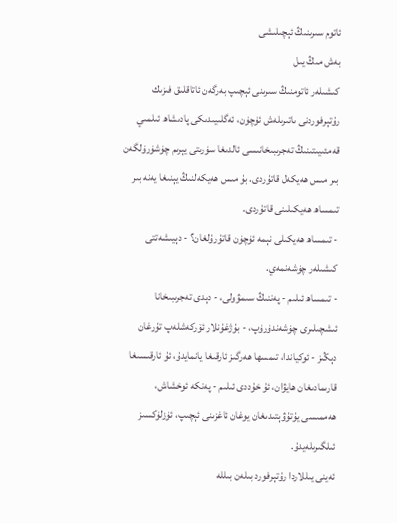ئاتوم سىرىنىڭ ئېچىلىشى
بەش مىڭ يىل
كىشىلەر ئاتومنىڭ سىرىنى ئېچىپ بەرگەن ئاتاقلىق فىزىك رۇتېرفوردنى ىاتىرىلەش ئۈچۈن، ئەگلىيىدىكى پادىشاھ ئىلمىي قەمئىيىتىنىڭ تەجرىبىخانىسى ئالدىغا سۈرىتى يېرىم چۈشۈرۈلگەن بىر مىس ھەيكەل قاتۇردى. بۇ مىس ھەيكەلنىڭ يېنىغا يەنە بىر تىمساھ ھەيكىلىنى قاتۇردى.
- تىمساھ ھەيكىلى نېمە ئۈچۈن قاتۇرۇلغان؟ - دېيىشەتتى كىشىلەر چۈشەنمەي.
- تىمساھ ئىلىم - پەننىڭ سىمۋولى، - دېدى تەجرىبىخانا ئىشچىلىرى چۈشەندۈرۈپ، - بۇژغۇنلار ئۆركەشلەپ تۇرغان دېڭىز - ئوكياندا، تىمسھا ھەرگىز ئارقىغا يانمايدۇ، ئۇ ئارقىسىغا قارىمادىغان ھايۋان، ئۇ خۇددى ئىلىم - پەنكە ئوخشاش، ھەممىسى يۇتۇۋېتىدىغان يوغان ئاغزىنى ئېچىپ، ئۈزلۈكسىز ئىلگىرىلەيدۇ.
ئەينى يىللاردا رۇتېرفورد بىلەن بىللە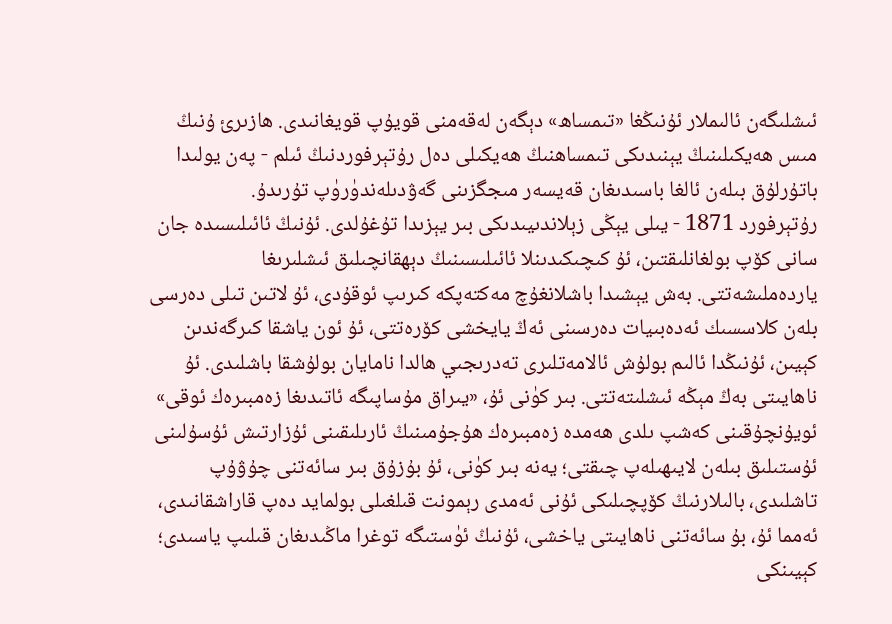ئىشلىگەن ئالىملار ئۇنىڭغا «تىمساھ» دېگەن لەقەمنى قويۇپ قويغانىدى. ھازىرئ ۇنىڭ مىس ھەيكىلىنىڭ يېنىدىكى تىمساھنىڭ ھەيكىلى دەل رۇتېرفوردنىڭ ئىلم - پەن يولىدا باتۇرلۇق بىلەن ئالغا باسىدىغان قەيسەر مىجگزىنى گەۋدىلەندۈرۈپ تۇرىدۇ.
رۇتېرفورد 1871 - يىلى يېڭى زېلاندىيىدىكى بىر يېزىدا تۇغۇلدى. ئۇنىڭ ئائىلىسىدە جان سانى كۆپ بولغانلىقتىن، ئۇ كىچىكىدىنلا ئائىلىسىنىڭ دېھقانچىلىق ئىشلىرىغا ياردەملىشەتتى. بەش يېشىدا باشلانغۇچ مەكتەپكە كىرىپ ئوقۇدى، ئۇ لاتىن تىلى دەرسى بلەن كلاسسىك ئەدەبىيات دەرسىنى ئەڭ يايخشى كۆرەتتى، ئۇ ئون ياشقا كىرگەندىن كېيىن، ئۇنىڭدا ئالىم بولۇش ئالامەتلىرى تەدرىجىي ھالدا نامايان بولۇشقا باشلىدى. ئۇ ناھايىتى بەڭ مېڭە ئىشلىتەتتى. بىر كۈنى ئۇ، «يىراق مۇساپىگە ئاتىدىغا زەمبىرەك ئوقى» ئويۇنچۇقىنى كەشپ ىلدى ھەمدە زەمبىرەك ھۇجۇمىنىڭ ئارىلىقىنى ئۇزارتىش ئۇسۇلىنى ئۇستىلىق بىلەن لايىھىلەپ چىقتى؛ يەنە بىر كۈنى، ئۇ بۇزۇق بىر سائەتنى چۇۋۇپ تاشلىدى، بالىلارنىڭ كۆپچىلىكى ئۇنى ئەمدى رېمونت قىلغىلى بولمايد دەپ قاراشقانىدى، ئەمما ئۇ، بۇ سائەتنى ناھايىتى ياخشى، ئۇنىڭ ئۈستىگە توغرا ماڭىدىغان قىلىپ ياسىدى؛ كېيىنكى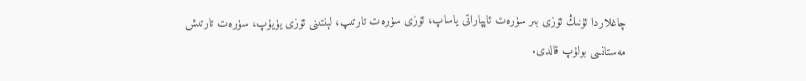چاغلاردا ئۇنىڭ ئۆزى بىر سۈرەت ئاپپاراتى ياساپ، ئۆزى سۈرەت تارتىپ، لېنتىنى ئۆزى يۈيۇپ، سۈرەت تارتىش مەستانسى بولۇپ قالدى.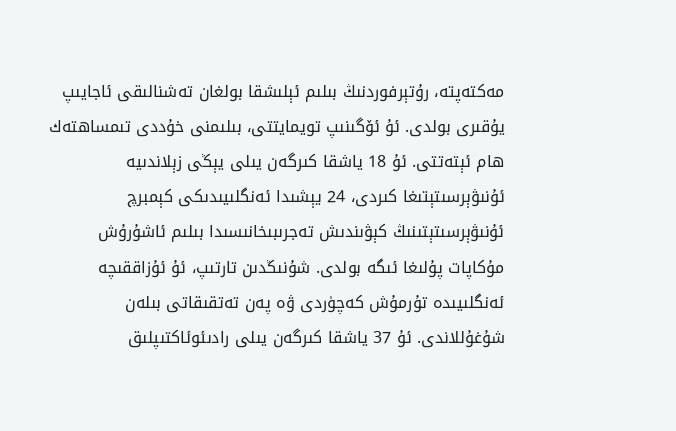مەكتەپتە، رۇتېرفوردنىڭ بىلىم ئېلىشقا بولغان تەشنالىقى ئاجايىپ يۇقىرى بولدى. ئۇ ئۆگىنىپ تويمايتتى، بىلىمنى خۇددى تىمساھتەك ھام ئېتەتتى. ئۇ 18 ياشقا كىرگەن يىلى يېڭى زېلاندىيە ئۇنىۋېرسىتېتىغا كىردى، 24 يېشىدا ئەنگلىيىدىكى كېمبرچ ئۇنىۋېرسىتېتىنىڭ كېۋىندىش تەجرىبىخانىسىدا بىلىم ئاشۇرۇش مۇكاپات پۇلىغا ئىگە بولدى. شۇنىڭدىن تارتىپ، ئۇ ئۇزاققىچە ئەنگلىيىدە تۇرمۇش كەچۈردى ۋە پەن تەتقىقاتى بىلەن شۇغۇللاندى. ئۇ 37 ياشقا كىرگەن يىلى رادىئوئاكتىپلىق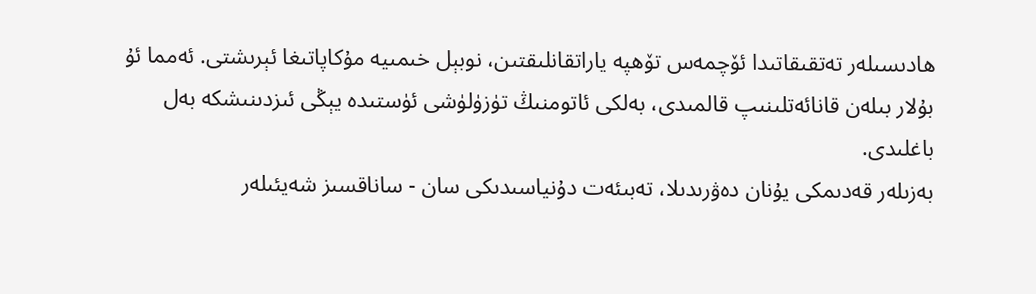ھادىسىلەر تەتقىقاتىدا ئۆچمەس تۆھپە ياراتقانلىقتىن، نوبېل خىمىيە مۇكاپاتىغا ئېرىشتى. ئەمما ئۇ بۇلار بىلەن قانائەتلىنىپ قالمىدى، بەلكى ئاتومنىڭ تۈزۈلۈشى ئۈستىدە يېڭى ئىزدىنىشكە بەل باغلىدى.
بەزىلەر قەدىمكى يۇنان دەۋرىدىلا، تەبىئەت دۇنياسىدىكى سان - ساناقسىز شەيئىلەر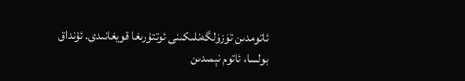ئاتومدىن تۈزۈلگەنلىكىنى ئوتتۇرىغا قويغانىدى. ئۇنداق بولسا، ئاتوم نېمىدىن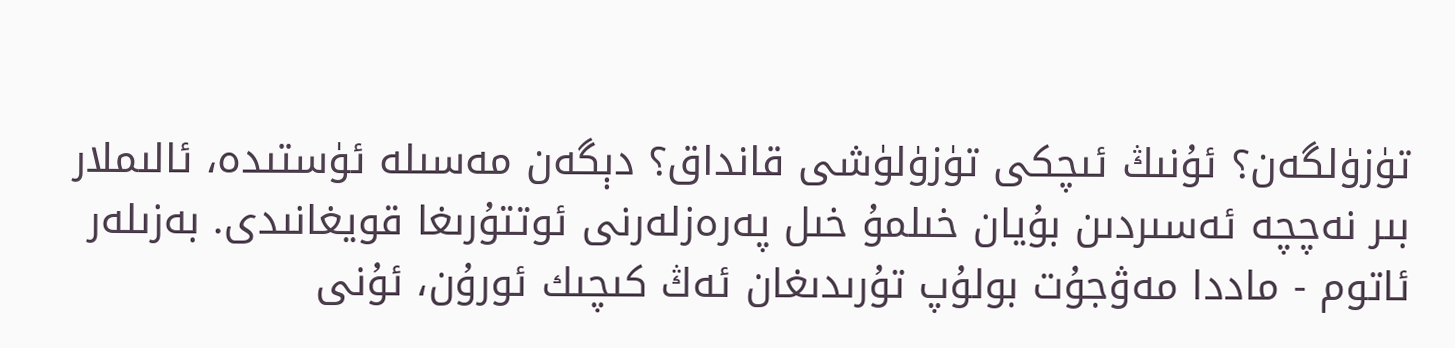تۈزۈلگەن؟ ئۇنىڭ ئىچكى تۈزۈلۈشى قانداق؟ دېگەن مەسىلە ئۈستىدە، ئالىملار بىر نەچچە ئەسىردىن بۇيان خىلمۇ خىل پەرەزلەرنى ئوتتۇرىغا قويغانىدى. بەزىلەر ئاتوم - ماددا مەۋجۇت بولۇپ تۇرىدىغان ئەڭ كىچىك ئورۇن، ئۇنى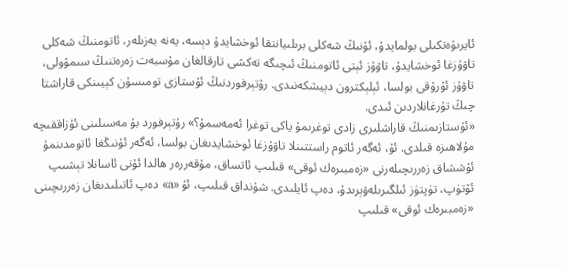ئايرىۋەتكىلى بولمايدۇ، ئۇنىڭ شەكلى برىلىيانتقا ئوخشايدۇ دېسە، يەنە بەزىلەر، ئاتومنىڭ شەكلى تاۋۇزغا ئوخشايدۇ، تاۋۇز ئېتى ئاتومنىڭ ئىچىگە تەكشى تارقالغان مۇسبەت زەرەتنىڭ سىمۋولى، تاۋۇز ئۇرۇقى بولسا، ئېلېكترون دېيشكەنىدى. رۇتېرفوردنىڭ ئۇستازى تومىسۇن كېيىنكى قاراشتا چىڭ تۇرغانلاردىن ئىدى.
«ئۇستازىمنىڭ قاراشلىرى زادى توغرىمۇ ياكى توغرا ئەمەسمۇ؟» رۇتېرفورد بۇ مەسىلىنى ئۇزاققىچە مۇلاھىزە قىلدى. ئۇ، ئەگەر ئاتوم راستتىنلا تاۋۇزغا ئوخشايدىغان بولسا، ئەگەر ئۇنىڭغا ئاتومدىنمۇ ئۇششاق زەررىچىلەرنى «زەمبىرەك ئوقى» قىلىپ ئاتساق، مۇقەررەر ھالدا ئۇنى ئاسانلا تېشىپ ئۆتۈپ، تۈپتۈز ئىلگىرىلەۋېرىدۇ، دەپ ئايلىدى. شۇنداق قىلىپ، ئۇ «a» دەپ ئاتىلىدىغان زەررىچىنى «زەمبىرەك ئوقى» قىلىپ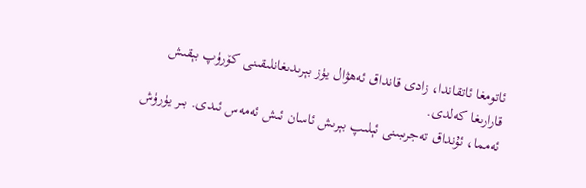ئاتومغا ئاتقاندا، زادى قانداق ئەھۋال يۈز بېرىدىغانلىقىنى كۆرۈپ بېقىش قارارىغا كەلدى.
ئەمما، ئۇنداق تەجرىبىنى ئېلىپ بېرىش ئاسان ئىش ئەمەس ئىدى. بىر يۈرۈش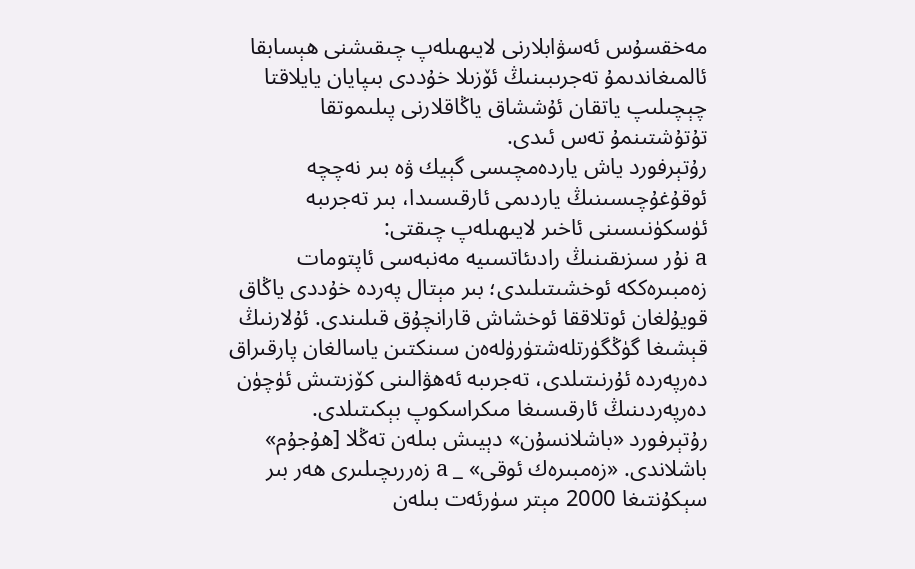مەخقسۇس ئەسۋابلارنى لايىھىلەپ چىقىشنى ھېسابقا ئالمىغاندىمۇ تەجرىبىنىڭ ئۆزىلا خۇددى بىپايان يايلاقتا چېچىلىپ ياتقان ئۇششاق ياڭاقلارنى پىلىموتقا تۇتۇشتىنمۇ تەس ئىدى.
رۇتېرفورد ياش ياردەمچىسى گېيك ۋە بىر نەچچە ئوقۇغۇچىسىنىڭ ياردىمى ئارقىسىدا، بىر تەجرىبە ئۈسكۈنىسىنى ئاخىر لايىھىلەپ چىقتى:
a نۇر سىزىقىنىڭ رادىئاتسىيە مەنبەسى ئاپتومات زەمبىرەككە ئوخشىتىلىدى؛ بىر مېتال پەردە خۇددى ياڭاق قويۇلغان ئوتلاققا ئوخشاش قارانچۇق قىلىندى. ئۇلارنىڭ قېشىغا گۈڭگۈرتلەشتۈرۈلەەن سىنكتىن ياسالغان پارقىراق دەرپەردە ئۇرنىتىلدى، تەجرىبە ئەھۋالىنى كۆزىتىش ئۈچۈن دەرپەردىنىڭ ئارقىسىغا مىكراسكوپ بېكىتىلدى.
رۇتېرفورد «باشلانسۇن» دېيىش بىلەن تەڭلا [ھۇجۇم» باشلاندى. «زەمبىرەك ئوقى» _ a زەررىچىلىرى ھەر بىر سېكۇنتىغا 2000 مېتر سۈرئەت بىلەن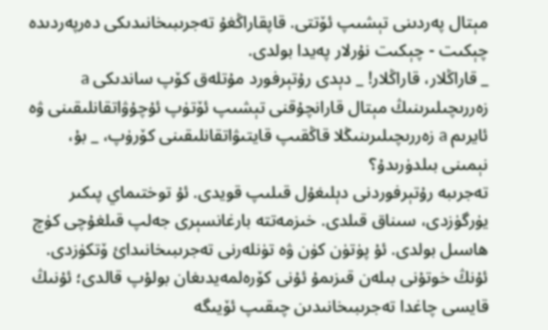مېتال پەردىنى تېشىپ ئۆتتى. قاپقاراڭغۇ تەجرىبىخانىدىكى دەرپەردىدە چېكىت - چېكىت نۇرلار پەيدا بولدى.
_ قاراڭلار، قاراڭلار! _ دېدى رۇتېرفورد مۇتلەق كۆپ ساندىكى a زەررىچىلىرىنىڭ مېتال قارانچۇقنى تېشىپ ئۆتۈپ ئۇچۇۋاتقانلىقىنى ۋە ئايرىم a زەررىچىلىرىنىڭلا قاڭقىپ قايتىۋاتقانلىقىنى كۆرۈپ، _ بۇ، نېمىنى بىلدۈرىدۇ؟
تەجرىبە رۇتېرفوردنى دېلىغۇل قىلىپ قويدى. ئۇ توختىماي پىكىر يۈرگۈزدى، سىناق قىلدى. خىزمەتتە بارغانسېرى جەلپ قىلغۇچى كۈچ ھاسىل بولدى. ئۇ پۈتۈن كۈن ۋە تۈنلەرنى تەجرىبىخانىدائ ۆتكۈزدى. ئۇنڭ خوتۇنى بىلەن قىزىمۇ ئۇنى كۆرەلمەيدىغان بولۇپ قالدى؛ ئۇنىڭ قايسى چاغدا تەجرىبىخانىدىن چىقىپ ئۆيىگە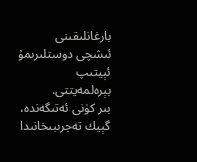بارغانلىقىنى ئىشچى دوستلىرىمۇ ئېيتىپ بېرەلمەيتتى.
بىر كۈنى ئەتىگەندە، گېيك تەجرىبىخانىدا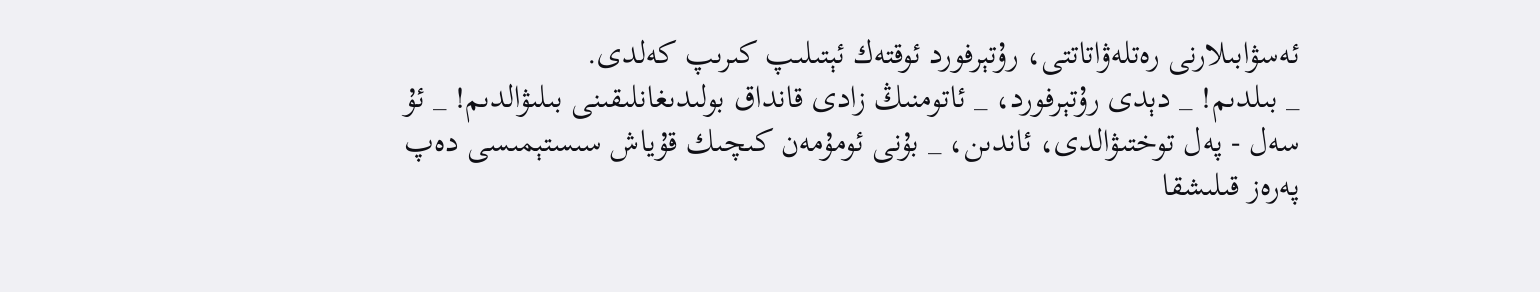ئەسۋابىلارنى رەتلەۋاتاتتى، رۇتېرفورد ئوقتەك ئېتىلىپ كىرىپ كەلدى.
_ بىلدىم! _ دېدى رۇتېرفورد، _ ئاتومنىڭ زادى قانداق بولىدىغانلىقىنى بىلىۋالدىم! _ ئۇ سەل - پەل توختىۋالدى، ئاندىن، _ بۇنى ئومۇمەن كىچىك قۇياش سىستېمىسى دەپ پەرەز قىلىشقا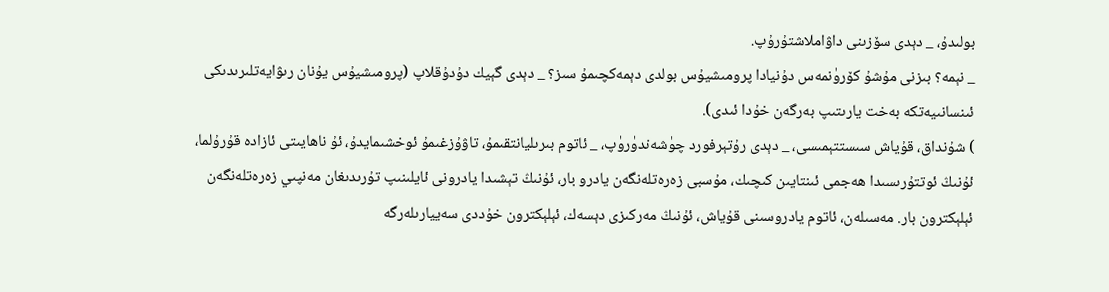بولىدۇ، _ دېدى سۆزىنى داۋاملاشتۇرۇپ.
_ نېمە؟ بىزنى مۇشۇ كۆرۈنمەس دۇنيادا پرومىشيۇس بولدى دېمەكچىمۇ سىز؟ _ دېدى گېيك دۇدۇقلاپ (پرومىشيۇس يۇنان رىۋايەتلىرىدىكى ئىنسانىيەتكە بەخت يارىتىپ بەرگەن خۇدا ئىدى).
) شۇنداق، قۇياش سىستتېمىسى، _ دېدى رۇتېرفورد چۈشەندۈرۈپ، _ ئاتوم بىرىليانتقىمۇ، تاۋۇزغىمۇ ئوخشىمايدۇ، ئۇ ناھايىتى ئازادە قۇرۇلما، ئۇنىڭ ئوتتۇرىسىدا ھەجمى ئىنتايىن كىچىك، مۇسبى زەرەتلەنگەن يادرو بار، ئۇنىڭ تېشىدا يادرونى ئايلىنىپ تۇرىدىغان مەنپىي زەرەتلەنگەن ئېلېكترون بار. مەسىلەن، ئاتوم يادروسىنى قۇياش، ئۇنىڭ مەركىزى دېسەك، ئېلېكترون خۇددى سەييارىلەرگە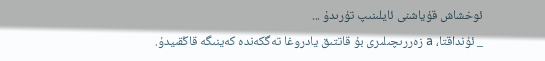ئوخشاش قۇياشنى ئايلىنىپ تۇرىدۇ ...
_ ئۇنداقتا، a زەررىچىلىرى بۇ قاتتىق يادروغا تەگكەندە كەينىگە قاڭقىيدۇ.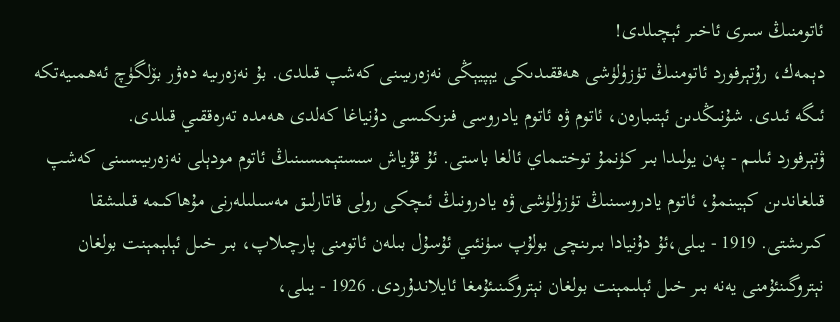ئاتومنىڭ سىرى ئاخىر ئېچىلدى!
دېمەك، رۇتېرفورد ئاتومنىڭ تۈزۈلۈشى ھەققىدىكى يېپيېڭى نەزەرىيىنى كەشپ قىلدى. بۇ نەزەرىيە دەۋر بۆلگۈچ ئەھمىيەتكە ئىگە ئىدى. شۇنىڭدىن ئېتىبارەن، ئاتوم ۋە ئاتوم يادروسى فىزىكىسى دۇنياغا كەلدى ھەمدە تەرەققىي قىلدى.
ۋتېرفورد ئىلىم - پەن يولىدا بىر كۈنمۇ توختىماي ئالغا باستى. ئۇ قۇياش سىستېمىسىنىڭ ئاتوم مودېلى نەزەرىيىسىنى كەشپ قىلغاندىن كېيىنمۇ، ئاتوم يادروسىنىڭ تۈزۈلۈشى ۋە يادرونىڭ ئىچكى رولى قاتارلىق مەسىلىلەرنى مۇھاكىمە قىلىشقا كىرىشتى. 1919 - يىلى،ئۇ دۇنيادا بىرىنچى بولۇپ سۈنئىي ئۇسۇل بىلەن ئاتومنى پارچىلاپ، بىر خىل ئېلېمېنت بولغان نېتروگىنئۇمنى يەنە بىر خىل ئېلىمېنت بولغان نېتروگىنىئۇمغا ئايلاندۇردى. 1926 - يىلى،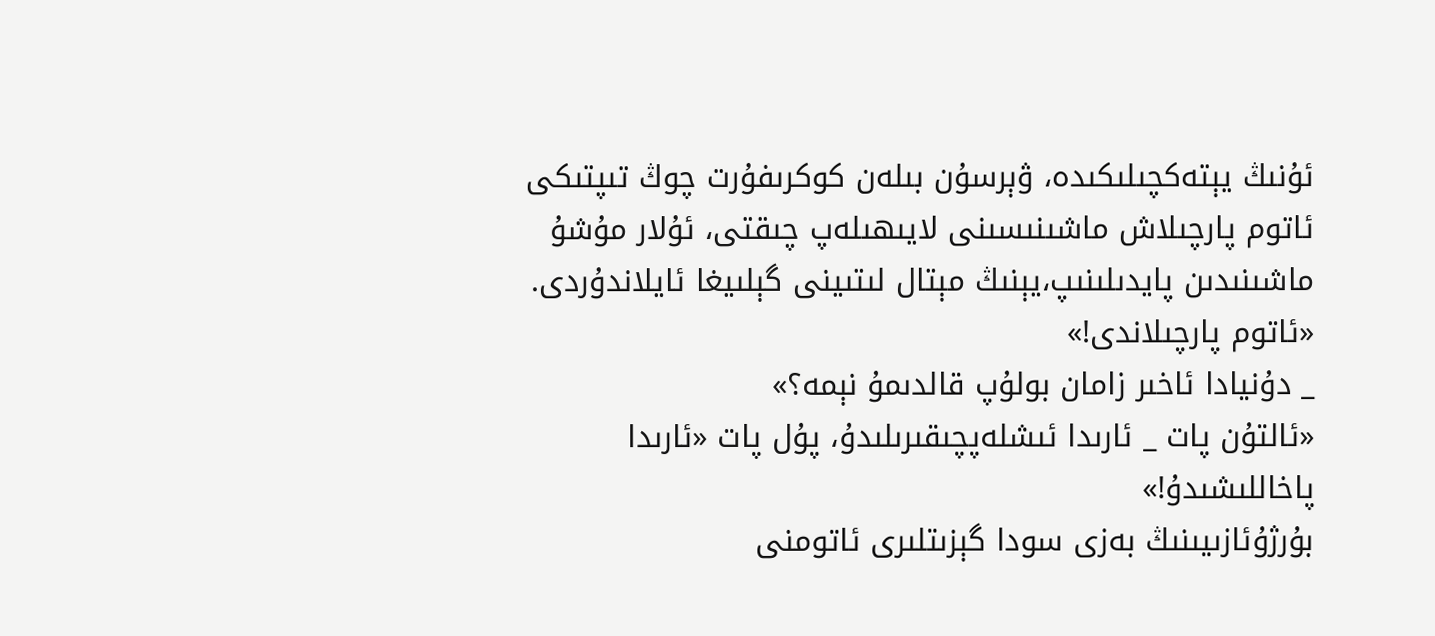ئۇنىڭ يېتەكچىلىكىدە، ۋېرسۇن بىلەن كوكرىفۇرت چوڭ تىپتىكى ئاتوم پارچىلاش ماشىنىسىنى لايىھىلەپ چىقتى، ئۇلار مۇشۇ ماشىنىدىن پايدىلىنىپ،يېنىڭ مېتال لىتىينى گېلىيغا ئايلاندۇردى.
«ئاتوم پارچىلاندى!»
_ دۇنيادا ئاخىر زامان بولۇپ قالدىمۇ نېمە؟»
«ئالتۇن پات _ ئارىدا ئىشلەپچىقىرىلىدۇ، پۇل پات «ئارىدا پاخاللىشىدۇ!»
بۇرژۇئازىيىنىڭ بەزى سودا گېزىتلىرى ئاتومنى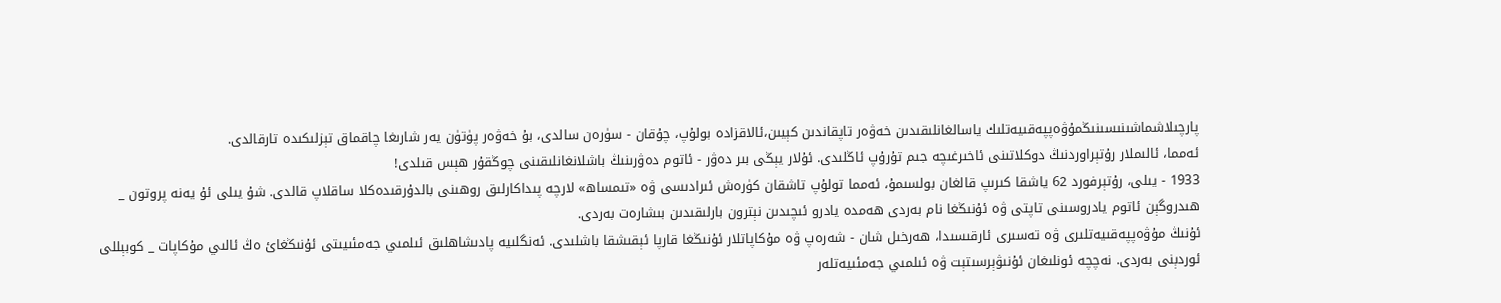پارچىلاشماشىنىسىنىڭمۇۋەپپەقىيەتلىك ياسالغانلىقىدىن خەۋەر تاپقاندىن كېيىن،ئالاقزادە بولۇپ، چۇقان - سۈرەن سالدى، بۇ خەۋەر پۈتۈن يەر شارىغا چاقماق تېزلىكىدە تارقالدى.
ئەمما، ئالىملار رۇتېراوردنىڭ دوكلاتىنى ئاخىرغىچە جىم تۇرۇپ ئاڭلىدى. ئۇلار يېڭى بىر دەۋر - ئاتوم دەۋرىنىڭ باشلانغانلىقىنى چوڭقۇر ھېس قىلدى!
1933 - يىلى، رۇتېرفورد 62 ياشقا كىرىپ قالغان بولسىمۇ، ئەمما تولۇپ تاشقان كۈرەش ئىرادىسى ۋە «تىمساھ» لارچە پىداكارلىق روھىنى بالدۇرقىدەكلا ساقلاپ قالدى. شۇ يىلى ئۇ يەنە پروتون _ ھىدروگېن ئاتوم يادروسىنى تاپتى ۋە ئۇنىڭغا نام بەردى ھەمدە يادرو ئىچىدىن نېترون بارلىقىدىن بىشارەت بەردى.
ئۇنىڭ مۇۋەپپەقىيەتلىرى ۋە تەسىرى ئارقىسىدا، ھەرخىل شان - شەرەپ ۋە مۇكاپاتلار ئۇنىڭغا قارپا ئېقىشقا باشلىدى. ئەنگلىيە پادىشاھلىق ئىلمىي جەمئىيىتى ئۇنىڭغائ ەڭ ئالىي مۇكاپات _ كوبېللى ئوردېنى بەردى. نەچچە ئونلىغان ئۇنىۋېرسىتېت ۋە ئىلمىي جەمئىيەتلەر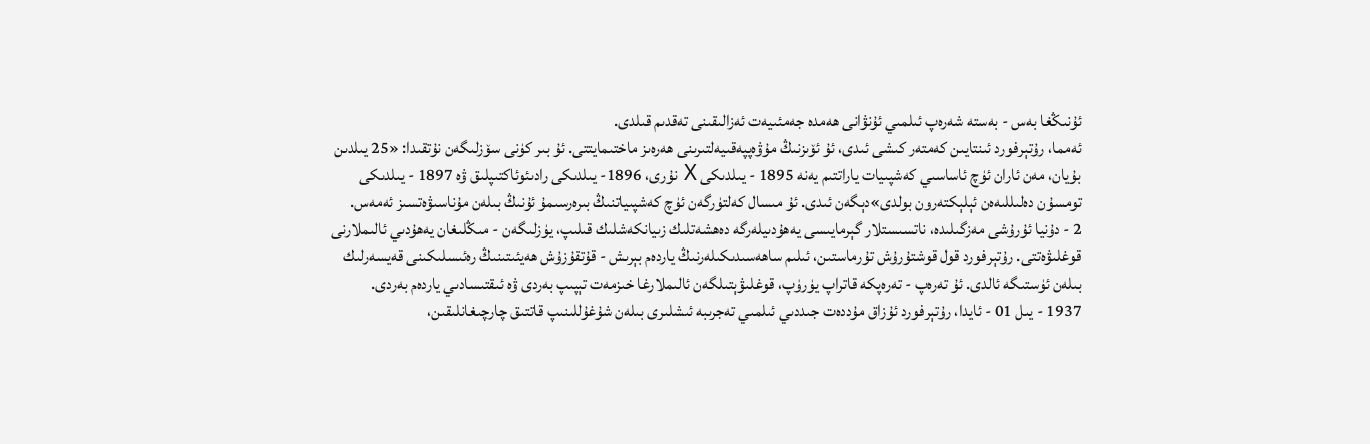ئۇنىڭغا بەس - بەستە شەرەپ ئىلمىي ئۇنۋانى ھەمدە جەمئىيەت ئەزالىقىنى تەقدىم قىلدى.
ئەمما، رۇتېرفورد ئىنتايىن كەمتەر كىشى ئىدى، ئۇ ئۆىزنىڭ مۇۋەپپەقىيەلتىرىنى ھەرەىز ماختىمايتتى. ئۇ بىر كۈنى سۆزلىگەن نۇتقىدا: «25 يىلدىن بۇيان، مەن ئاران ئۈچ ئاساسىي كەشپىيات ياراتتىم يەنە 1895 - يىلدىكى X نۇرى، 1896- يىلدىكى رادىئوئاكتىپلىق ۋە 1897 - يىلدىكى تومسۇن دەلىللىەەن ئېلېكتەرون بولدى»دېگەن ئىدى. ئۇ مىسال كەلتۈرگەن ئۈچ كەشپىياتنىڭ بىرەرسىمۇ ئۇنىڭ بىلەن مۇناسىۋەتسىز ئەمەس.
2 - دۇنيا ئۇرۇشى مەزگىلىدە، ناتسىستلار گېرمايىسى يەھۇدىيلەرگە دەھشەتلىك زىيانكەشلىك قىلىپ، يۈزلىگەن - مىڭلىغان يەھۇدىي ئالىملارنى قوغلىۋەتتى. رۇتېرفورد قول قوشتۇرۇش تۇرماستىن، ئىلىم ساھەسىدىكىلەرنىڭ ياردەم بېرىش - قۇتقۇزۇش ھەيئىتىنىڭ رەئىسلىكىنى قەيسەرلىك بىلەن ئۈستىگە ئالدى. ئۇ تەرەپ - تەرەپكە قاتراپ يۈرۈپ، قوغلىۋېتىلگەن ئالىملارغا خىزمەت تېپىپ بەردى ۋە ئىقتىسادىي ياردەم بەردى.
1937 - يىل 01 - ئايدا، رۇتېرفورد ئۇزاق مۇددەت جىددىي ئىلمىي تەجرىبە ئىشلىرى بىلەن شۇغۇللىنىپ قاتتىق چارچىغانلىقىن،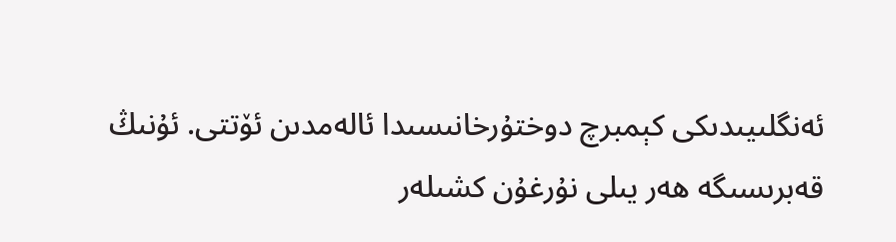ئەنگلىيىدىكى كېمبرچ دوختۇرخانىسىدا ئالەمدىن ئۆتتى. ئۇنىڭ قەبرىسىگە ھەر يىلى نۇرغۇن كشىلەر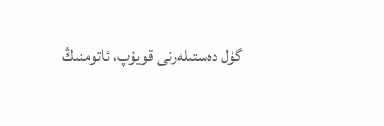گۈل دەستىلەرنى قويۇپ، ئاتومنىڭ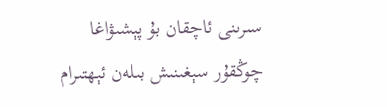سىرىنى ئاچقان بۇ پېشىۋاغا چوڭقۇر سېغىنىش بىلەن ئېھتىرام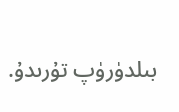بىلدۈرۈپ تۇرىدۇ.